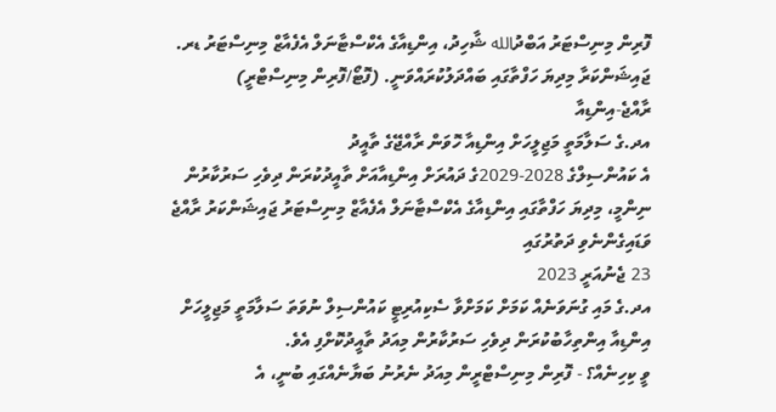ފޮރިން މިނިސްޓަރު އަބްދުالله ޝާހިދު، އިންޑިއާގެ އެކްސްޓާނަލް އެފެއާޒް މިނިސްޓަރު ޑރ. ޖައިޝަންކަރާ މިދިޔަ ހަފްތާގައި ބައްދަލުކުރައްވަނީ. (ފޮޓޯ/ފޮރިން މިނިސްޓްރީ)
ރާއްޖެ-އިންޑިއާ
އދ.ގެ ސަލާމަތީ މަޖިލީހަށް އިންޑިއާ ހޮވަން ރާއްޖޭގެ ތާއީދު
އެ ކައުންސިލްގެ 2028-2029ގެ ދައުރަށް އިންޑިއާއަށް ތާއީދުކުރަން ދިވެހި ސަރުކާރުން ނިންމީ، މިދިޔަ ހަފްތާގައި އިންޑިއާގެ އެކްސްޓާނަލް އެފެއާޒް މިނިސްޓަރު ޖައިޝަންކަރު ރާއްޖެ ވަޑައިގެންނެވި ދަތުރުގައި
23 ޖެނުއަރީ 2023
އދ.ގެ މައި ގުނަވަނެއް ކަމަށް ކަމަށްވާ ސެކިއުރިޓީ ކައުންސިލް ނުވަތަ ސަލާމަތީ މަޖިލީހަށް އިންޑިއާ އިންތިހާބުކުރަން ދިވެހި ސަރުކާރުން މިއަދު ތާއީދުކޮށްފި އެވެ.
ވީ ކިހިނެއް؟ - ފޮރިން މިނިސްޓްރީން މިއަދު ނެރުނު ބަޔާނެއްގައި ބުނީ، އެ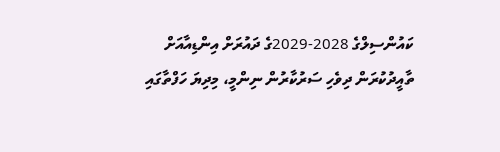ކައުންސިލްގެ 2028-2029ގެ ދައުރަށް އިންޑިއާއަށް ތާއީދުކުރަން ދިވެހި ސަރުކާރުން ނިންމީ، މިދިޔަ ހަފްތާގައި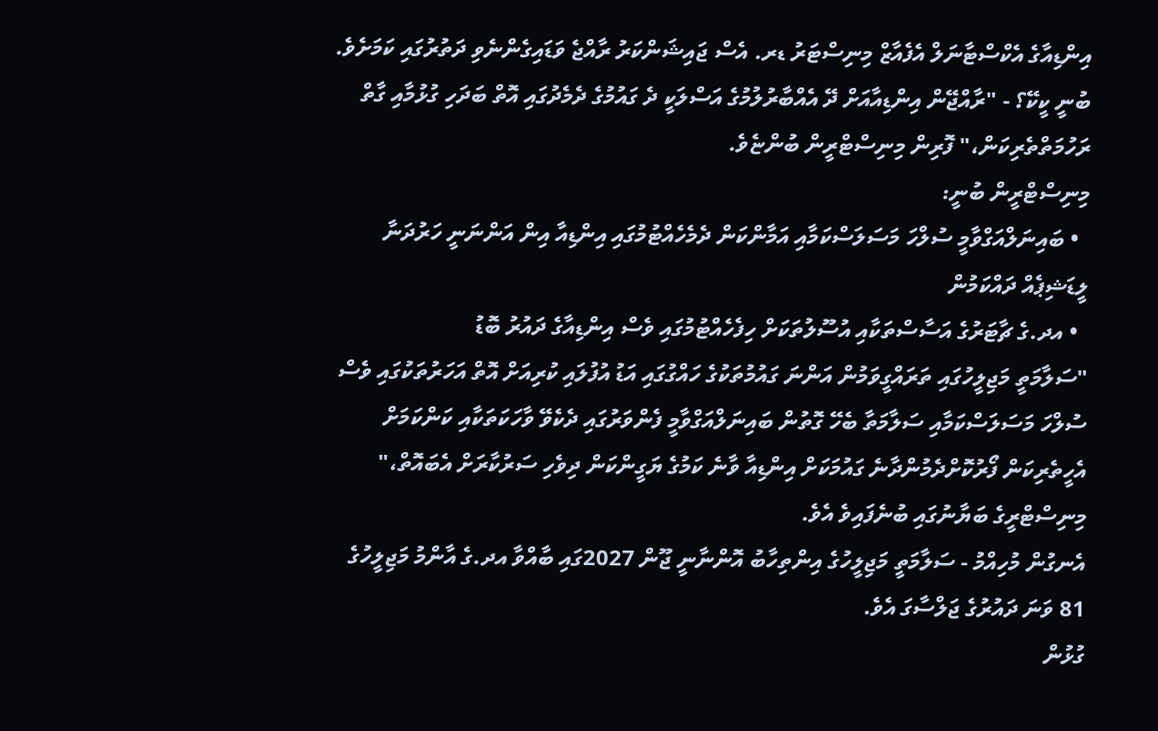އިންޑިއާގެ އެކްސްޓާނަލް އެފެއާޒް މިނިސްޓަރު ޑރ. އެސް ޖައިޝަންކަރު ރާއްޖެ ވަޑައިގެންނެވި ދަތުރުގައި ކަމަށެވެ.
ބުނީ ކީކޭ؟ - "ރާއްޖޭން އިންޑިއާއަށް ދޭ އެއްބާރުލުމުގެ އަސްލަކީ ދެ ގައުމުގެ ދެމެދުގައި އޮތް ބަދަހި ގުޅުމާއި ގާތް ރަހުމަތްތެރިކަން،" ފޮރިން މިނިސްޓްރީން ބުންޏެވެ.
މިނިސްޓްރީން ބުނީ:
  • ބައިނަލްއަގްވާމީ ސުލްހަ މަސަލަސްކަމާއި އަމާންކަން ދެމެހެއްޓުމުގައި އިންޑިއާ އިން އަންނަނީ ހަރުދަނާ ލީޑަޝިޕެއް ދައްކަމުން
  • އދ.ގެ ޗާޓަރުގެ އަސާސްތަކާއި އުސޫލުތަކަށް ހިފެހެއްޓުމުގައި ވެސް އިންޑިއާގެ ދައުރު ބޮޑު
"ސަލާމަތީ މަޖިލީހުގައި ތަރައްގީވަމުން އަންނަ ގައުމުތަކުގެ ހައްގުގައި އަޑު އުފުލައި ކުރިއަށް އޮތް އަހަރުތަކުގައި ވެސް ސުލްހަ މަސަލަސްކަމާއި ސަލާމަތާ ބެހޭ ގޮތުން ބައިނަލްއަގްވާމީ ފެންވަރުގައި ދެކެވޭ ވާހަކަތަކާއި ކަންކަމަށް އެހީތެރިކަން ފޯރުކޮށްދެމުންދާނެ ގައުމަކަށް އިންޑިއާ ވާނެ ކަމުގެ ޔަގީންކަން ދިވެހި ސަރުކާރަށް އެބައޮތް،" މިނިސްޓްރީގެ ބަޔާނުގައި ބުނެފައިވެ އެވެ.
އެނގުން މުހިއްމު - ސަލާމަތީ މަޖިލީހުގެ އިންތިހާބު އޮންނާނީ ޖޫން 2027ގައި ބާއްވާ އދ.ގެ އާންމު މަޖިލީހުގެ 81 ވަނަ ދައުރުގެ ޖަލްސާގަ އެވެ.
ގުޅުން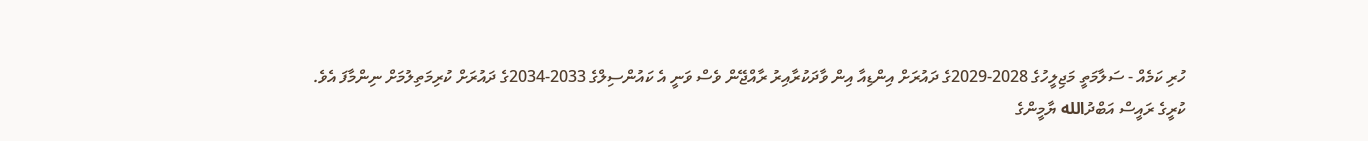ހުރި ކަމެއް - ސަލާމަތީ މަޖިލީހުގެ 2028-2029ގެ ދައުރަށް އިންޑިއާ އިން ވާދަކުރާއިރު ރާއްޖޭން ވެސް ވަނީ އެ ކައުންސިލްގެ 2033-2034ގެ ދައުރަށް ކުރިމަތިލުމަށް ނިންމާފަ އެވެ.
ކުރީގެ ރައީސް އަބްދުالله ޔާމީންގެ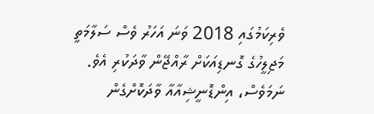ވެރިކަމުގައި 2018 ވަނަ އަހަރު ވެސް ސަލާމަތީ މަޖިލީހުގެ ގޮނޑިއަކަށް ރާއްޖޭން ވާދަކުރި އެވެ. ނަމަވެސް، އިންޑޮނީޝިއާއާ ވާދަކޮށްގެން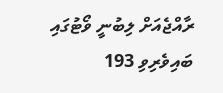ރާއްޖެއަށް ލިބުނީ ވޯޓުގައި ބައިވެރިވި 193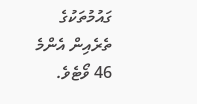ގައުމުތަކުގެ ތެރެއިން އެންމެ 46 ވޯޓެވެ.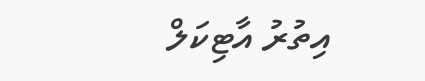އިތުރު އާޓިކަލް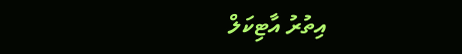އިތުރު އާޓިކަލް